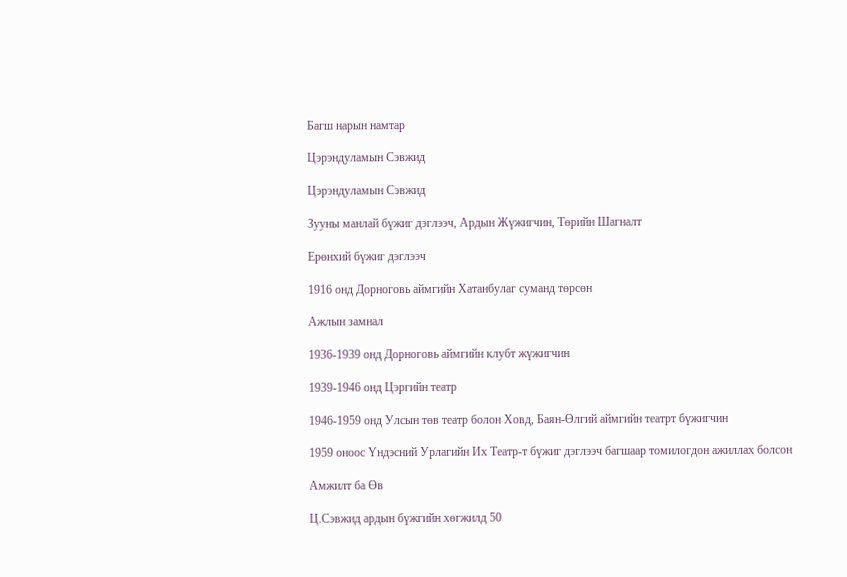Багш нарын намтар

Цэрэндуламын Сэвжид

Цэрэндуламын Сэвжид

Зууны манлай бүжиг дэглээч, Ардын Жүжигчин, Төрийн Шагналт

Ерөнхий бүжиг дэглээч

1916 онд Дорноговь аймгийн Хатанбулаг суманд төрсөн

Ажлын замнал

1936-1939 онд Дорноговь аймгийн клубт жүжигчин

1939-1946 онд Цэргийн театр

1946-1959 онд Улсын төв театр болон Ховд, Баян-Өлгий аймгийн театрт бүжигчин

1959 оноос Үндэсний Урлагийн Их Театр-т бүжиг дэглээч багшаар томилогдон ажиллах болсон

Амжилт ба Өв

Ц.Сэвжид ардын бүжгийн хөгжилд 50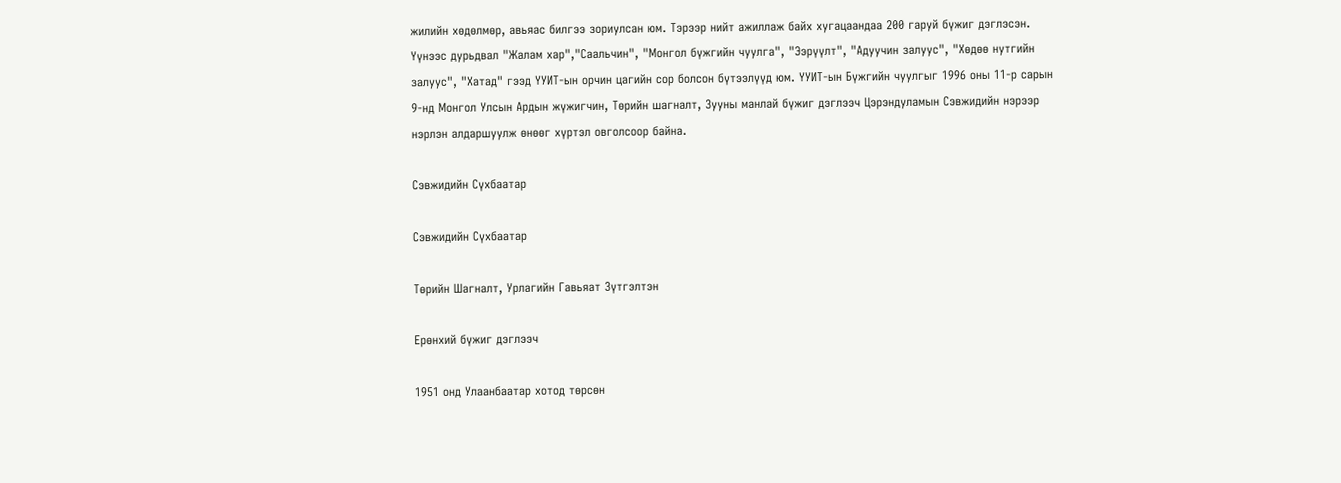жилийн хөдөлмөр, авьяас билгээ зориулсан юм. Тэрээр нийт ажиллаж байх хугацаандаа 200 гаруй бүжиг дэглэсэн. Үүнээс дурьдвал "Жалам хар","Саальчин", "Монгол бүжгийн чуулга", "Ээрүүлт", "Адуучин залуус", "Хөдөө нутгийн залуус", "Хатад" гээд ҮУИТ-ын орчин цагийн сор болсон бүтээлүүд юм. ҮУИТ-ын Бүжгийн чуулгыг 1996 оны 11-р сарын 9-нд Монгол Улсын Ардын жүжигчин, Төрийн шагналт, Зууны манлай бүжиг дэглээч Цэрэндуламын Сэвжидийн нэрээр нэрлэн алдаршуулж өнөөг хүртэл овголсоор байна.

Сэвжидийн Сүхбаатар

Сэвжидийн Сүхбаатар

Төрийн Шагналт, Урлагийн Гавьяат Зүтгэлтэн

Ерөнхий бүжиг дэглээч

1951 онд Улаанбаатар хотод төрсөн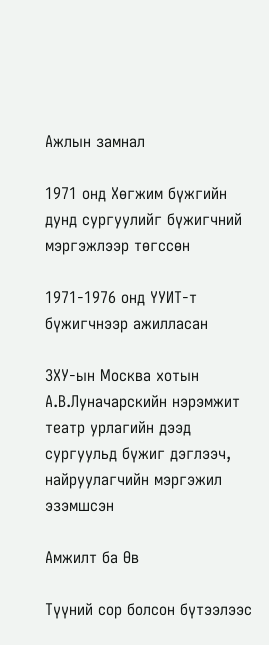Ажлын замнал

1971 онд Хөгжим бүжгийн дунд сургуулийг бүжигчний мэргэжлээр төгссөн

1971-1976 онд ҮУИТ-т бүжигчнээр ажилласан

ЗХУ-ын Москва хотын А.В.Луначарскийн нэрэмжит театр урлагийн дээд сургуульд бүжиг дэглээч, найруулагчийн мэргэжил эзэмшсэн

Амжилт ба Өв

Түүний сор болсон бүтээлээс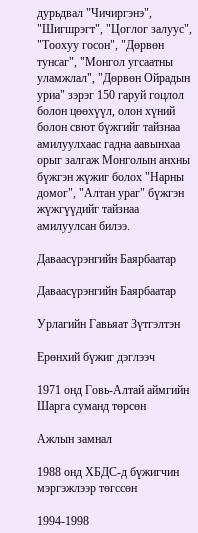дурьдвал "Чичиргэнэ", "Шигшрэгт", "Цоглог залуус", "Тоохуу госон", "Дөрвөн тунсаг", "Монгол угсаатны уламжлал", "Дөрвөн Ойрадын уриа" зэрэг 150 гаруй гоцлол болон цөөхүүл, олон хүний болон свют бүжгийг тайзнаа амилуулхаас гадна аавынхаа орыг залгаж Монголын анхны бүжгэн жүжиг болох "Нарны домог", "Алтан ураг" бүжгэн жүжгүүдийг тайзнаа амилуулсан билээ.

Даваасүрэнгийн Баярбаатар

Даваасүрэнгийн Баярбаатар

Урлагийн Гавьяат Зүтгэлтэн

Ерөнхий бүжиг дэглээч

1971 онд Говь-Алтай аймгийн Шарга суманд төрсөн

Ажлын замнал

1988 онд ХБДС-д бүжигчин мэргэжлээр төгссөн

1994-1998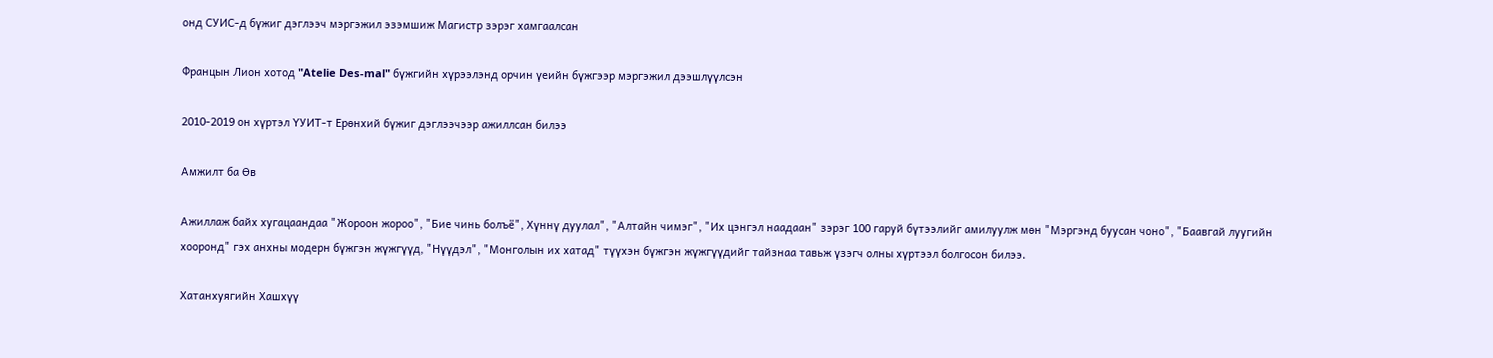онд СУИС-д бүжиг дэглээч мэргэжил эзэмшиж Магистр зэрэг хамгаалсан

Францын Лион хотод "Atelie Des-mal" бүжгийн хүрээлэнд орчин үеийн бүжгээр мэргэжил дээшлүүлсэн

2010-2019 он хүртэл ҮУИТ-т Ерөнхий бүжиг дэглээчээр ажиллсан билээ

Амжилт ба Өв

Ажиллаж байх хугацаандаа "Жороон жороо", "Бие чинь болъё", Хүннү дуулал", "Алтайн чимэг", "Их цэнгэл наадаан" зэрэг 100 гаруй бүтээлийг амилуулж мөн "Мэргэнд буусан чоно", "Баавгай луугийн хооронд" гэх анхны модерн бүжгэн жүжгүүд, "Нүүдэл", "Монголын их хатад" түүхэн бүжгэн жүжгүүдийг тайзнаа тавьж үзэгч олны хүртээл болгосон билээ.

Хатанхуягийн Хашхүү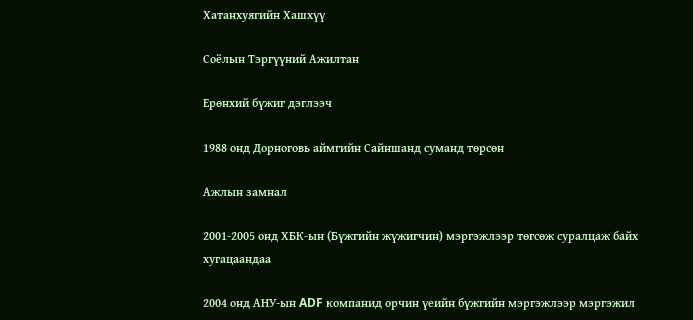Хатанхуягийн Хашхүү

Соёлын Тэргүүний Ажилтан

Ерөнхий бүжиг дэглээч

1988 онд Дорноговь аймгийн Сайншанд суманд төрсөн

Ажлын замнал

2001-2005 онд ХБК-ын (Бүжгийн жүжигчин) мэргэжлээр төгсөж суралцаж байх хугацаандаа

2004 онд АНУ-ын ADF компанид орчин үеийн бүжгийн мэргэжлээр мэргэжил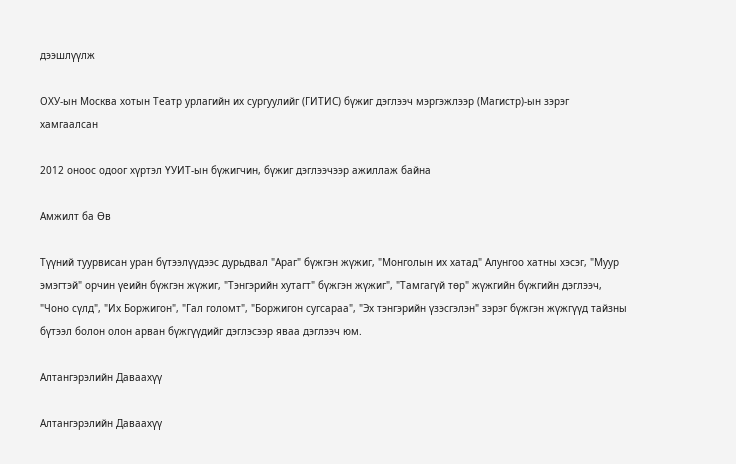дээшлүүлж

ОХУ-ын Москва хотын Театр урлагийн их сургуулийг (ГИТИС) бүжиг дэглээч мэргэжлээр (Магистр)-ын зэрэг хамгаалсан

2012 оноос одоог хүртэл ҮУИТ-ын бүжигчин, бүжиг дэглээчээр ажиллаж байна

Амжилт ба Өв

Түүний туурвисан уран бүтээлүүдээс дурьдвал "Араг" бүжгэн жүжиг, "Монголын их хатад" Алунгоо хатны хэсэг, "Муур эмэгтэй" орчин үеийн бүжгэн жүжиг, "Тэнгэрийн хутагт" бүжгэн жүжиг", "Тамгагүй төр" жүжгийн бүжгийн дэглээч, "Чоно сүлд", "Их Боржигон", "Гал голомт", "Боржигон сугсараа", "Эх тэнгэрийн үзэсгэлэн" зэрэг бүжгэн жүжгүүд тайзны бүтээл болон олон арван бүжгүүдийг дэглэсээр яваа дэглээч юм.

Алтангэрэлийн Даваахүү

Алтангэрэлийн Даваахүү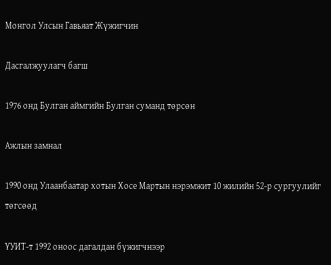Монгол Улсын Гавьяат Жүжигчин

Дасгалжуулагч багш

1976 онд Булган аймгийн Булган суманд төрсөн

Ажлын замнал

1990 онд Улаанбаатар хотын Хосе Мартын нэрэмжит 10 жилийн 52-р сургуулийг төгсөөд

ҮУИТ-т 1992 оноос дагалдан бүжигчнээр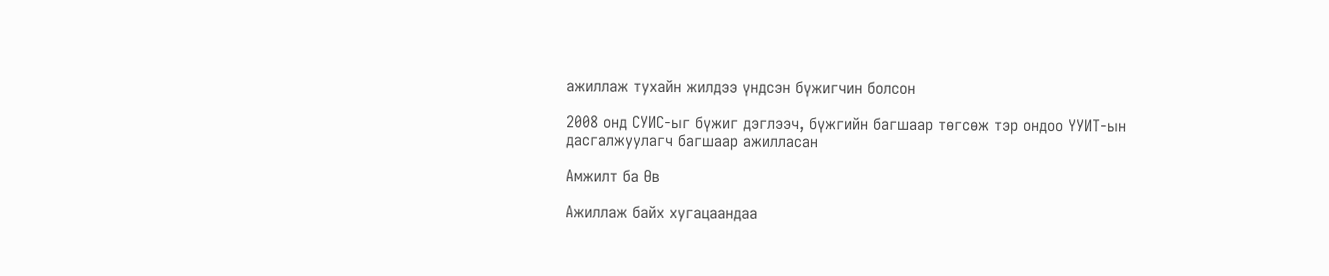ажиллаж тухайн жилдээ үндсэн бүжигчин болсон

2008 онд СУИС-ыг бүжиг дэглээч, бүжгийн багшаар төгсөж тэр ондоо ҮУИТ-ын дасгалжуулагч багшаар ажилласан

Амжилт ба Өв

Ажиллаж байх хугацаандаа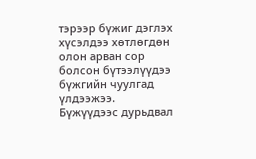тэрээр бүжиг дэглэх хүсэлдээ хөтлөгдөн олон арван сор болсон бүтээлүүдээ бүжгийн чуулгад үлдээжээ. Бүжүүдээс дурьдвал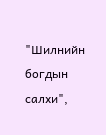"Шилнийн богдын салхи",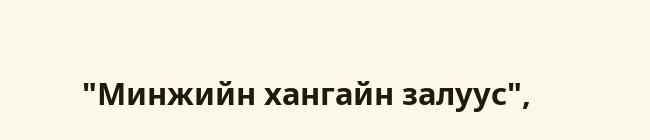"Минжийн хангайн залуус",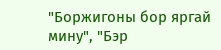"Боржигоны бор яргай мину", "Бэр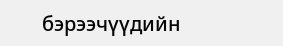бэрээчүүдийн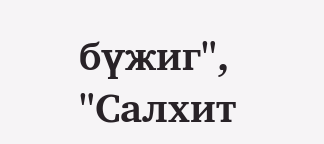бүжиг", "Салхит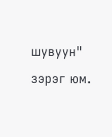шувуун" зэрэг юм.